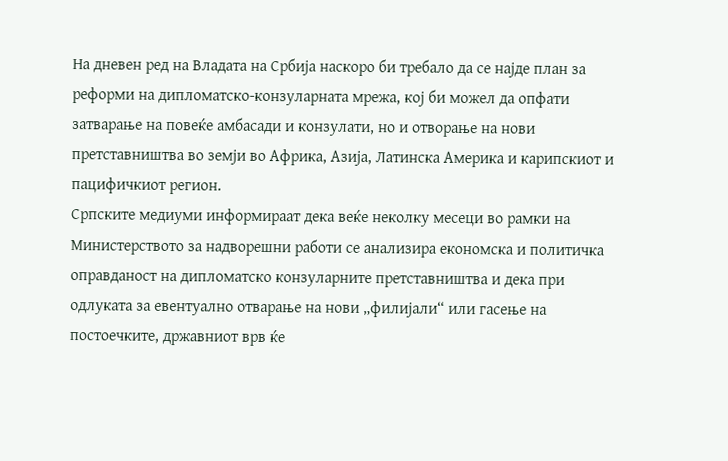На дневен ред на Владата на Србија наскоро би требало да се најде план за реформи на дипломатско-конзуларната мрежа, кој би можел да опфати затварање на повеќе амбасади и конзулати, но и отворање на нови претставништва во земји во Африка, Азија, Латинска Америка и карипскиот и пацифичкиот регион.
Српските медиуми информираат дека веќе неколку месеци во рамки на Министерството за надворешни работи се анализира економска и политичка оправданост на дипломатско конзуларните претставништва и дека при одлуката за евентуално отварање на нови „филијали“ или гасење на постоечките, државниот врв ќе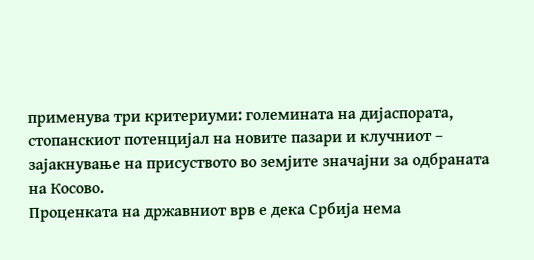применува три критериуми: големината на дијаспората, стопанскиот потенцијал на новите пазари и клучниот – зајакнување на присуството во земјите значајни за одбраната на Косово.
Проценката на државниот врв е дека Србија нема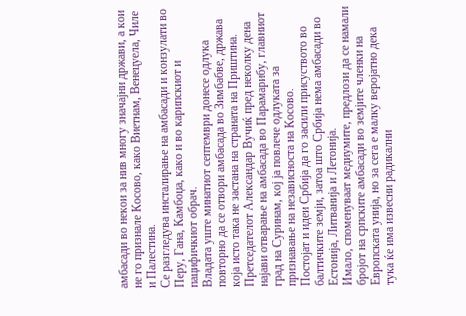амбасади во некои за нив многу значајни држави, а кои не го признале Косово, како Виетнам, Венецуела, Чиле и Палестина.
Се разгледува инсталирање на амбасади и конзулати во Перу, Гана, Камбоџа, како и во карипскиот и пацифичкиот обрач.
Владата уште минатиот септември донесе одлука повторно да се отвори амбасада во Зимбабве, држава која исто така не застана на страната на Приштина.
Претседателот Александар Вучиќ пред неколку дена најави отварање на амбасада во Парамарибу, главниот град на Суринам, кој ја повлече одлуката за признавање на независноста на Косово.
Постојат и идеи Србија да го засили присуството во балтичките земји, затоа што Србија нема амбасади во Естонија, Литванија и Летонија.
Имало, споменуваат медиумите, предлози да се намали бројот на српските амбасади во земјите членки на Европската унија, но за сега е малку веројатно дека тука ќе има извесни радикални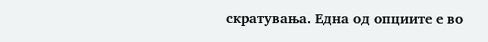скратувања. Една од опциите е во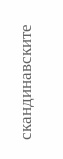скандинавските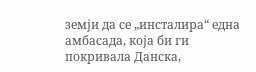земји да се „инсталира“ една амбасада, која би ги покривала Данска,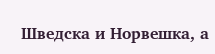Шведска и Норвешка, а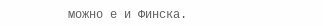можно е и Финска.